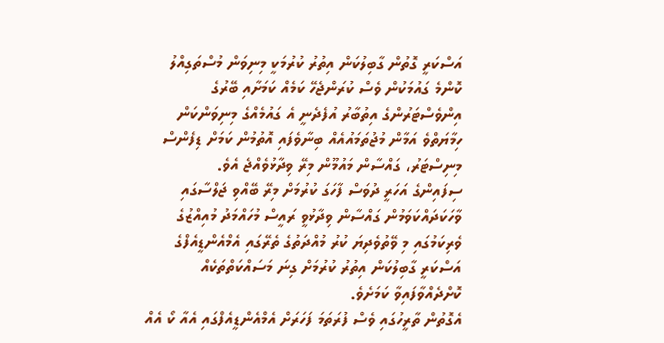އަސްކަރީ ގޮތުން ގާބިލުކަން އިތުރު ކުރުމަކީ މިނިވަން މުސްތަގިއްލު ކޮންމެ ގައުމަކުން ވެސް ކުރަންޖެހޭ ކަމެއް ކަމަށާއި ބޭރުގެ އިންވެސްޓަރުންގެ އިތުބާރު އުފެދެނީ އެ ގައުމެއްގެ މިނިވަންކަން ހިމާޔަތްވެ އަމާން މުޖުތަމައުއެއް ބިނާވެފައި އޮތުމުން ކަމަށް ޑިފެންސް މިނިސްޓަރު، ގައްސާން މައުމޫން މިރޭ ވިދާޅުވެއްޖެ އެވެ.
ސިފައިންގެ އަހަރީ ދުވަސް ފާހަގަ ކުރުމަށް މިރޭ ބޭއްވި ޖަލްސާގައި ވާހަކަދައްކަވަމުން ގައްސާން ވިދާޅުވީ ރައީސް މުހައްމަދު މުއިއްޒުގެ ވެރިކަމުގައި މި ވޭތުވެދިޔަ ކުރު މުއްދަތުގެ ތެރޭގައި އެމްއެންޑީއެފްގެ އަސްކަރީ ގާބިލުކަން އިތުރު ކުރުމަށް ގިނަ މަސައްކަތްތަކެއް ކޮށްދެއްވާފައިވާ ކަމަށެވެ.
އެގޮތުން ތާރީހުގައި ވެސް ފުރަތަމަ ފަހަރަށް އެމްއެންޑީއެފްގައި އެއާ ކޯ އެއް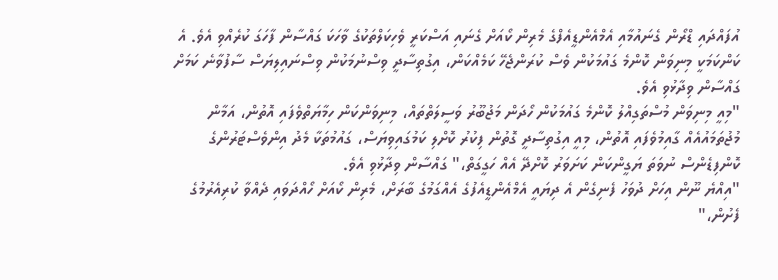އުފައްދައި ޑްރޯން ގެނައުމާއި އެމްއެންޑީއެފްގެ މެރިން ކޯއަށް ގެނައި އަސްކަރީ ވެހިކަލްތަކުގެ ވާހަކަ ގައްސާން ފާހަގަ ކުރެއްވި އެވެ. އެ ކަންކަމަކީ މިނިވަން ކޮންމެ ގައުމަކުން ވެސް ކުރަންޖެހޭ ކަމެއްކަން، އިގުތިސާދީ ވިސްނުމަކުން ވިސްނައިލިޔަސް ސާފުވާނެ ކަމަށް ގައްސާން ވިދާޅުވި އެވެ.
"މިއީ މިނިވަން މުސްތަގިއްލު ކޮންމެ ގައުމަކުން ހޯދަން މަޖުބޫރު ވަސީލަތްތައް، މިނިވަންކަން ހިމާޔަތްވެފައި އޮތުން، އަމާން މުޖުތަމައުއެއް ގާއިމުވެފައި އޮތުން، މިއީ އިގުތިސާދީ ގޮތުން ފިކުރު ކޮށްލި ކަމުގައިވިޔަސް، ގައުމުތަކާ މެދު އިންވެސްޓަރުންގެ ކޮންފިޑެންސް ނުވަތަ ޔަގީންކަން ކަށަވަރު ކޮށްދޭ އެއް ހަގީގަތް،" ގައްސާން ވިދާޅުވި އެވެ.
"އިއްޔެ ނޫން އިހަށް ދުވަހު ފެނިގެން އެ ދިޔައީ އެމްއެންޑީއެފުގެ އެއްގަމުގެ ބާރަށް، މެރިން ކޯއަށް ހޯއްދަވައި ދެއްވާ ކުރިއެރުމުގެ ފެށުން،"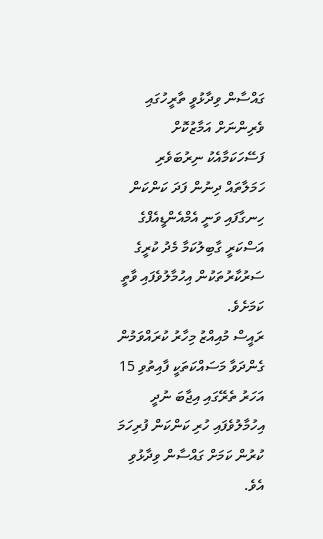ގައްސާން ވިދާޅުވީ ތާރީހުގައި ވެރިންނަށް އަމާޒުކޮށް ފަސޭހަކަމާއެކު ނިރުބަވެރި ހަމަލާތައް ދިނުން ފަދަ ކަންކަން ހިނގާފައި ވަނީ އެމްއެންޑީއެފްގެ އަސްކަރީ ގާބިލުކަމާ މެދު ކުރީގެ ސަރުކާރުތަކުން އިހުމާލުވެފައި ވާތީ ކަމަށެވެ.
ރައީސް މުއިއްޒު މިހާރު ކުރައްވަމުން ގެންދަވާ މަސައްކަތަކީ ފާއިތުވި 15 އަހަރު ތެރޭގައި އިޖާބަ ނުދީ އިހުމާލުވެފައި ހުރި ކަންކަން ފުރިހަމަ ކުރުން ކަމަށް ގައްސާން ވިދާޅުވި އެވެ.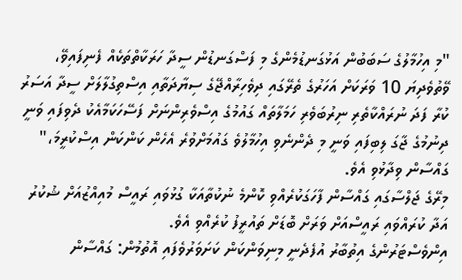"މި އިހުމާލުގެ ސަބަބުން އަޅުގަނޑުމެންގެ މި ފަސްގަނޑުން ސީދާ ހަރަކާތްތަކެއް ފެނިފައިވޭ، ވޭތުވެދިޔަ 10 ވަރަކަށް އަހަރުގެ ތެރޭގައި ދިވެހިރާއްޖޭގެ ސިޔާދަތާއި އިސްތިގުލާލަށް ސީދާ އަސަރު ކުރާ ފަދަ ނުރައްކާތެރި ނިރުބަވެރި ހަމަލާތައް ގައުމުގެ އިސްވެރިންނަށް ފަސޭހަކަމާއެކު ދެވިފައި ވަނީ ދިނުމުގެ ޖާގަ ލިބިފައި ވަނީ މި ދެންނެވި އިހުމާލުވެ ގައުމަށްވުރެ އެހެން ކަންކަން އިސްކުރީމަ،" ގައްސާން ވިދާޅުވި އެވެ.
މިރޭގެ ޖަލްސާގައި ގައްސާން ފާހަގަކުރެއްވި ކޮންމެ ނުކުތާއަކާ ގުޅުވައި ރައީސް މުއިއްޒުއަށް ޝުކުރު އަދާ ކުރައްވައި ރައީސްއަށް ވަރަށް ބޮޑަށް ތައުރީފު ކުރެއްވި އެވެ.
އިންވެސްޓަރުންގެ އިތުބާރު އުފެދެނީ މިނިވަންކަން ކަށަވަރުވެފައި އޮތުމުން: ގައްސާން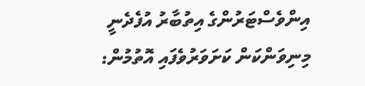އިންވެސްޓަރުންގެ އިތުބާރު އުފެދެނީ މިނިވަންކަން ކަށަވަރުވެފައި އޮތުމުން: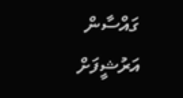ގައްސާން
އަރުޝީފަށް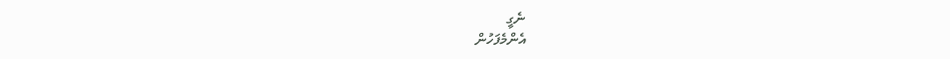ނެގީ
އެންމެފަހުން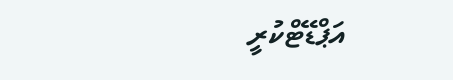އަޕްޑޭޓްކުރީ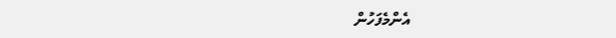އެންމެފަހުން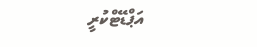އަޕްޑޭޓްކުރީ